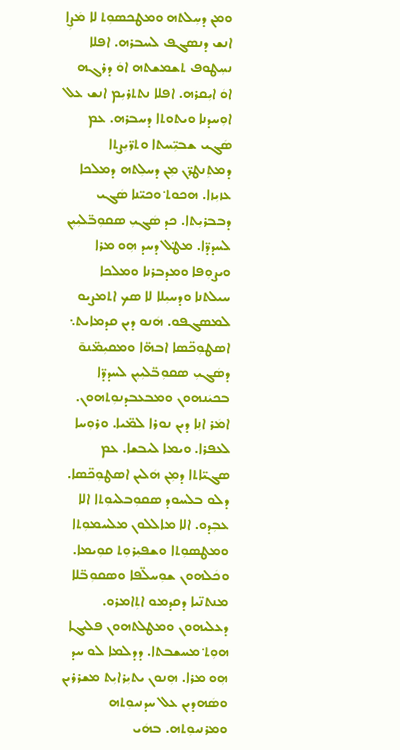ܘܡܢ ܕܚܼܠܬܗ ܘܡܛܟܣܘܼܬ ܠܐ ܡܿܨܼܐ ܐܢܫ ܕܢܣܓܦ ܠܚܒܪܗ. ܐܦܠܐ ܢܚܼܛܘܦ ܬܫܡܫܬܗ ܐܘܿ ܕܪܓܗ ܐܘܿ ܐܝܼܩܪܗ. ܐܦܠܐ ܢܬܬܪܝܼܡ ܐܢܫ ܥܠ ܐܘܼܚܕܢܐ ܘܝܬܘܬܐ ܕܚܒܪܗ. ܥܡ ܣܿܓܝ ܫܒܝܼ̈ܚܬܐ ܘܬܪ̈ܝܼܨܬܐ ܕܡܬܼܢܛܪ̈ܢ ܡܼܢ ܕܚܠܼܬܗ ܕܡܠܟܐ ܥܙܝܼܙܐ. ܗܟܘܬ݀ ܘܟܝ̈ܢܐ ܣܿܓܝ ܕܒܒܪܝܼܬܐ. ܟܕ ܣܿܓܝܼ ܣܩܘܼܒ̈ܠܝܼܝܼܢ ܠܚܕܕ̈ܐ. ܡܛ݀ܠ ܕܚܕ ܗܼܘ ܡܪܐ ܘܝܨܘܼܦܐ ܘܡܕܒܪܢܐ ܘܡܠܟܐ ܚܝܠܬܢܐ ܘܕܚܝܼܠܐ ܠܐ ܣܟ ܐܬܡܨܝܘ ܠܡܣܓܦܘ. ܗܿܢܘ ܕܝܢ ܩܕܡܐܝܬ܆ ܐܣܛܘܼܟ̈ܣܐ ܐܒܗ̈ܐ ܘܡܩܝܼܡ̈ܢܘ̄ ܕܣܿܓܝܼ ܣܩܘܼܒ̈ܠܝܼܝܼܢ ܠܚܕܕ̈ܐ ܒܟܝܿܢܗܘܢ ܘܡܒܥܒܕܢܘܼܬܗܘܢ. ܐܡܿܪ ܐܢܼܐ ܕܝܢ ܢܘܪܐ ܠܡ̈ܝܐ. ܘܪܘܼܚܐ ܠܥܦܪܐ. ܘܝܡܐ ܠܝܒܫܐ. ܥܡ ܣܓܝ̈ܐܬܐ ܕܡܼܢ ܗܿܠܝܢ ܐܣܛܘܼܟ̈ܣܐ. ܕܠܘ ܒܠܚܘܕ ܣܩܘܼܒܠܝܘܼܬܐ ܐܠܐ ܥܒܼܕܘ. ܐܠܐ ܡܐܠܠܘܢ ܡܠܚܡܘܼܬܐ ܘܡܛܣܘܼܬܐ ܘܫܦܝܼܪܘܼܬ ܩܘܼܝܡܐ. ܘܟܿܠܗܘܢ ܫܘܼܚܠ̈ܦܐ ܘܣܩܘܼܒ̈ܠܐ ܡܢܬܢ̈ܝܐ ܕܩܕܡܘ ܐܬܼܐܡܪܘ. ܕܥܠܝܗܘܢ ܘܡܛܠܬܗܘܢ ܦܠܝܓܐ ܗܘܼܬ݀ ܡܚܫܒܬܐ. ܕܕܠܡܐ ܠܘ ܚܕ ܗܼܘ ܡܪܐ. ܗܼܢܘܢ ܝܬܝܼܪܐܝܼܬ ܡܫܪܪܝܢ ܘܣܿܗܕܝܢ ܥܠ ܚܕܢܝܘܼܬܗ ܘܡܪܢܝܘܼܬܗ. ܒܗܿܝ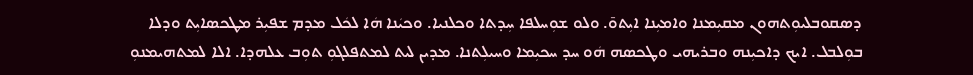ܕܣܩܘܒܠܝܘܼܬܗܘܢ ܡܩܝܼܡܢܐ ܘܐܡܝܼܢܐ ܐܝܼܬܘ̄. ܘܠܘ ܫܘܼܚܠܦܐ ܚܼܕܬܐ ܘܟܠܢܝܐ. ܘܟܝܿܢܐ ܗܿܐ ܠܟܿܠ ܡܕܡ ܫܦܝܼܪ ܡܛܟܣܐܝܼܬ ܘܕܠܐ ܒܘܼܠܒܠ. ܐܝܟ ܕܐܟܝܼܢܗ ܘܒܪܝܗܝ ܘܛܟܣܗ ܗܿܘ ܚܕ ܚܟܝܼܡܐ ܘܚܝܠܼܬܢܐ. ܡܕܝܢ ܠܝܬ ܠܡܬܦܠܓܘܼ ܬܘܼܒ ܥܠܗܕܐ. ܐܠܐ ܠܡܬܗܝܡܢܘܼ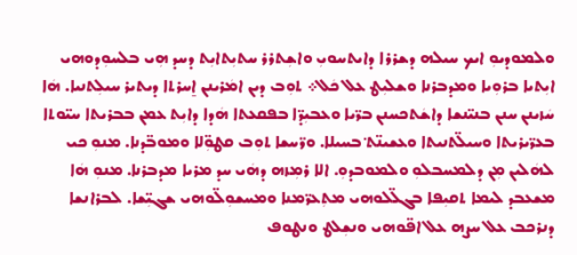ܘܠܡܘܕܝܘܼ ܐܝܟ ܚܝܠܗ ܕܫܪܪܐ ܕܐܝܬܚܘܝܼ ܘܐܫܼܬܪܪ ܚܬܝܼܬܐܝܼܬ ܕܚܕ ܗܼܝ ܒܠܚܘܼܕܘܗܝ ܐܝܼܬܝܐ ܒܪܘܼܝܐ ܘܡܕܒܪܢܐ ܘܫܠܝܼܛ ܥܠ ܟܿܠ܀ ܬܘܼܒ ܕܝܢ ܐܡܿܪܝܢܢ ܐ̱ܚܪܬܐ ܕܝܬܝܪ ܚܝܠܼܬܢܝܐ. ܗܿܐ ܚܿܙܝܢܢ ܚܢܢ ܒܢܝ̈ܢܫܐ ܕܐܫܿܬܟܚܢܢ ܒܪ̈ܝܐ ܘܥܒܝܼܕ̈ܐ ܒܦܩܥܬܐ ܗܿܕܐ ܕܐܝܼܬ ܥܡܢ ܒܒܪܝܬܐ ܚܝ̈ܘܬܐ ܒܥܪ̈ܝܪܝܬܐ ܘܚܝܠ̈ܬܢܝܬܐ ܘܥܫܝܢ̈ܬ݀ ܒܚܝܠܐ. ܘܪ̈ܚܫܐ ܬܘܼܒ ܩܛܘܼ̈ܠܐ ܘܡܘܒ̈ܕܢܐ. ܡܢܘܼ ܟܝ ܠܗܿܠܝܢ ܡܼܢ ܕܠܡܚܒܠܘܼ ܘܠܡܘܒܕܘܼ. ܐܠܐ ܪܡܼܙܗ ܕܗܿܝ ܚܕ ܡܪܝܐ ܡܕܒܪܢܐ. ܡܢܘܼ ܗܿܐ ܡܫܥܒܕ ܠܝܡܐ ܬܩܝܼܦܐ ܒܓܠ̈ܠܘܗܝ ܡܬܼܥܪ̈ܡܢܐ ܘܡܚܫܘܼܠ̈ܘܗܝ ܫܓܝܼ̈ܫܐ. ܠܒܪܐܢܫܐ ܕܢܪܟܒ ܥܠ ܚܨܗ ܥܠ ܐܦ̈ܘܗܝ ܘܢܫܼܠܛ ܘܢܛܘܦ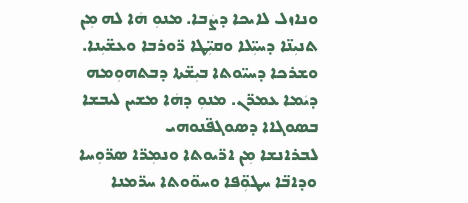ܘܢܐܙܠ ܠܐܝܟܐ ܕܨܿܒܐ. ܡܢܘܼ ܗܿܐ ܠܗ ܡܼܢ ܬܢܝܼܢ̈ܐ ܕܚܝܼ̈ܠܐ ܘܩܝܼ̈ܛܐ ܪ̈ܘܪܒܐ ܘܥܫ̈ܝܼܢܐ. ܘܫܪܟܐ ܕܚܝ̈ܘܬܐ ܒܝܼܫ̈ܬܐ ܕܒܬܗܘܼܡܗ ܕܝܿܡܐ ܥܡܪ̈ܢ. ܡܢܘܼ ܕܗܿܐ ܡܫܝܢ ܠܝܒܫܐ ܒܣܘܓܐܐ ܕܣܘܓܦ̈ܢܘܗܝ
ܠܒܪܐܢܫܐ ܡܼܢ ܐܪ̈ܝܘܬܐ ܘܢܡܼܪ̈ܐ ܣܪ̈ܘܼܚܐ ܘܕܐܒ̈ܐ ܚܛܘܼ̈ܦܐ ܘܚܘ̈ܘܬܐ ܚܪ̈ܡܢܐ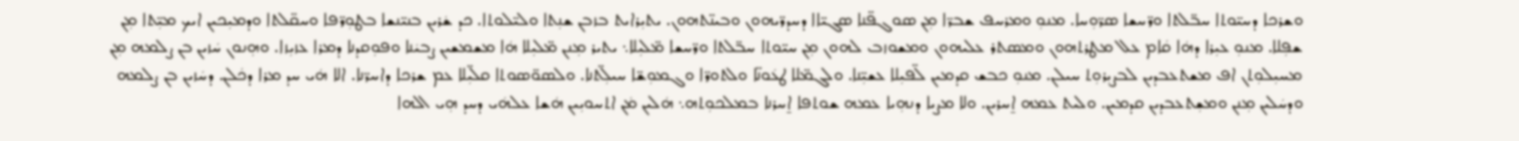ܘܫܪܟܐ ܕܚܝ̈ܘܬܐ ܚܒ̈ܠܬܐ ܘܪ̈ܚܫܐ ܣܪ̈ܘܼܚܐ. ܡܢܘܼ ܘܡܪܚܦ ܫܒܪ̈ܐ ܡܼܢ ܣܘܓܦ̈ܢܐ ܣܓܝ̈ܐܐ ܕܚܕܪ̈ܝܗܘܢ ܘܒܝܢ̈ܬܗܘܢ. ܝܬܝܼܪܐܝܬ ܒܙܒܢ ܫܢܼܬܐ ܘܠܝ̈ܠܘܬܐ. ܟܕ ܫܿܪܝܢ ܒܢܝ̈ܢܫܐ ܒܛܘܼܪ̈ܦܐ ܘܚܩ̈ܠܬܐ ܘܕܡܝܼܟܝܢ ܐܝܟ ܡܝܼ̈ܬܐ ܡܼܢ ܫܦܼܠܐ. ܡܢܘܼ ܥܝܼܪܐ ܕܗܿܐ ܩܿܐܡ ܥܠ ܡܛܪܬܗܘܢ ܘܡܣܬܪ ܥܠܝܗܘܢ ܘܡܫܘܙܒ ܠܗܘܢ ܡܼܢ ܚܝ̈ܘܬܐ ܚܒ̈ܠܬܐ ܘܪ̈ܚܫܐ ܡ̈ܠܝܼܠܐ܆ ܝܬܝܪ ܡܼܢܢ ܡ̈ܠܝܼܠܐ ܗܿܐ ܡܫܡܫܝܢ ܨܒܝܿܢܐ ܘܦܘܼܩܕܢܐ ܕܡܪܐ ܥܙܝܼܙܐ. ܘܗܼܢܘܢ ܚܿܙܝܢ ܒܢ ܨܠܡܗ ܡܼܢ ܡܚܝܼܠܘܼܬܢ ܐܦ ܡܫܬܥܒܕܝܢ ܠܒܨܝܼܪܘܼܬ ܚܝܠܢ. ܡܢܘܼ ܟܒܫ ܩܕܡܝܢ ܠ̈ܦܝܼܠܐ ܥܫܝܼ̈ܢܐ. ܘܠܓܡ̈ܠܐ ܛܥܿܘܢ̈ܐ ܘܠܬܘܪ̈ܐ ܘܓܡܘܼܫ̈ܐ ܚܝܠܼ̈ܬܢܐ. ܘܠܣܘ̈ܣܘܬܐ ܩܠ̈ܝܼܠܐ ܥܡ ܫܪܟܐ ܕܐܚܪ̈ܢܐ. ܐܠܐ ܗܿܝ ܚܕ ܡܪܐ ܕܟܿܠܢ. ܕܚܿܙܝܢ ܒܢ ܨܠܡܗ ܘܕܚܿܠܝܢ ܡܼܢܢ ܘܡܫܼܬܥܒܕܝܢ ܩܕܡܝܢ. ܘܠܝܬ ܥܡܗ ܐ̱ܚܪܝܢ. ܘܠܐ ܡܨܝܐ ܕܢܗܼܝܐ ܥܡܗ ܫܘܬܦܐ ܐ̱ܚܪܢܐ ܒܡܠܟܘܼܬܗ܆ ܗܿܠܝܢ ܡܿܢ ܐܬܚܘܝܼܝܢ ܗܿܫܐ ܥܠܗܿܝ ܕܚܕ ܗܼܝ ܐܠܗܐ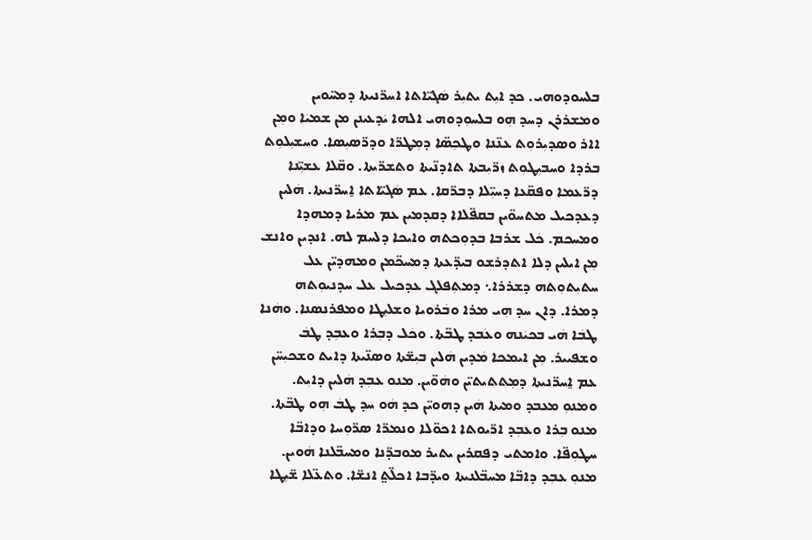ܒܠܚܘܕܘܗܝ. ܟܕ ܐܝܼܬ ܝܬܝܼܪ ܣܿܓܝ̈ܐܬܐ ܐܚܪ̈ܢܝܬܐ ܕܡܚ̈ܘܝܢ ܘܡܫܪܪܢ ܕܚܕ ܗܼܘ ܒܠܚܘܼܕܘܗܝ ܐܠܗܐ ܝܿܕܥܝܢܢ ܡܢ ܫܡܝܿܐ ܘܡܼܢ ܐܐܪ ܘܣܕܝܼܪܘܼܬ ܥܢ̈ܢܐ ܘܛܟܼܣ̈ܐ ܕܡܼܛܪ̈ܐ ܘܕܪ̈ܣܝܼܣܐ. ܘܚܫܝܼܠܘܼܬ ܒܪܕܐ ܘܚܒܝܼܛܘܼܬ ܙܪ̈ܝܼܒܬܐ ܬܐܕܢ̈ܝܬܐ ܘܬܫܪ̈ܝܬܐ. ܘܩ̈ܠܐ ܥܫܝܼ̈ܢܐ ܕܪ̈ܥܡܐ ܘܦܩ̈ܥܐ ܕܚܝܼ̈ܠܐ ܕܒܪ̈ܩܐ. ܥܡ ܣܿܓܝ̈ܐܬܐ ܐ̱ܚܪ̈ܢܝܬܐ. ܗܿܠܝܢ ܕܥܕܟܝܠ ܡܬܚܘ̈ܝܢ ܒܩܦ̈ܠܐܐ ܕܩܕܡܝܢ ܥܡ ܡܪܝܐ ܕܡܗܕܐ ܘܡܚܟܡ. ܟܿܠ ܫܪܒܐ ܒܕܘܼܟܬܗ ܘܐܝܟܐ ܕܠܚܡ ܠܗ. ܐܢܕܝܢ ܘܐܢܫ ܡܼܢ ܐܝܠܝܢ ܕܠܐ ܐܬܕܪܫܘ ܒܝܕ̈ܥܬܐ ܕܡܚܟ̈ܡܢ ܘܡܗܕܝ̈ܢ ܥܠ ܚܬܝܼܬܘܼܬܗ ܕܫܪܪܐ܆ ܕܡܬܼܦܠܓ ܥܕܟܝܠ ܥܠ ܚܕܢܝܘܼܬܗ ܕܡܪܐ. ܕܐܢ ܚܕ ܗܼܝ ܡܪܐ ܘܒܿܪܘܝܐ ܘܫܠܝܼܛܐ ܘܡܦܪܢܣܢܐ. ܘܗܿܢܐ ܛܒܿܐ ܗܿܝ ܒܟܝܿܢܗ ܘܥܿܒܕ ܛܒ̈ܬܐ. ܘܟܿܠ ܕܒܼܪܐ ܘܥܒܼܕ ܛܒܿ ܘܫܦܝܝܪ. ܡܼܢ ܐܝܡܟܐ ܡܿܕܝܢ ܗܿܠܝܢ ܒܝܼܫ̈ܬܐ ܘܣܢ̈ܝܬܐ ܕܐܝܬ ܘܫܟܝܼܚ̈ܢ ܥܡ ܐ̱ܚܪ̈ܢܝܬܐ ܕܡܼܬܬܝܬܝ̈ܢ ܘܗܿܘ̈ܝܢ. ܡܢܘ ܥܒܼܕ ܗܿܠܝܢ ܕܐܝܼܬ. ܘܡܢܘܼ ܡܥܒܕ ܘܡܝܬܐ ܗܿܝܢ ܕܗܘܝ̈ܢ ܟܕ ܗܿܘ ܚܕ ܛܒܿ ܗܼܘ ܛܒ̈ܬܐ. ܡܢܘ ܒܼܪܐ ܘܥܒܼܕ ܐܪ̈ܝܘܬܐ ܐܟܘ̈ܠܐ ܘܢܡܪ̈ܐ ܣܪ̈ܘܼܚܐ ܘܕܐܒ̈ܐ ܚܛܘܼܦ̈ܐ. ܘܐܡܬܝ ܕܦܩܪܝܢ ܝܬܝܪ ܡܘܒܕ̈ܢܐ ܘܡܚܒ̈ܠܢܐ ܗܿܘܝܢ. ܡܢܘܼ ܥܒܼܕ ܕܐܒ̈ܐ ܡܚܒ̈ܠܢܝܬܐ ܘܝܕ̈ܒܐ ܐܟܠ̈ܬ݀ ܐܢܫ̈ܐ. ܘܬܥ̈ܠܐ ܫ̈ܝܼܛܐ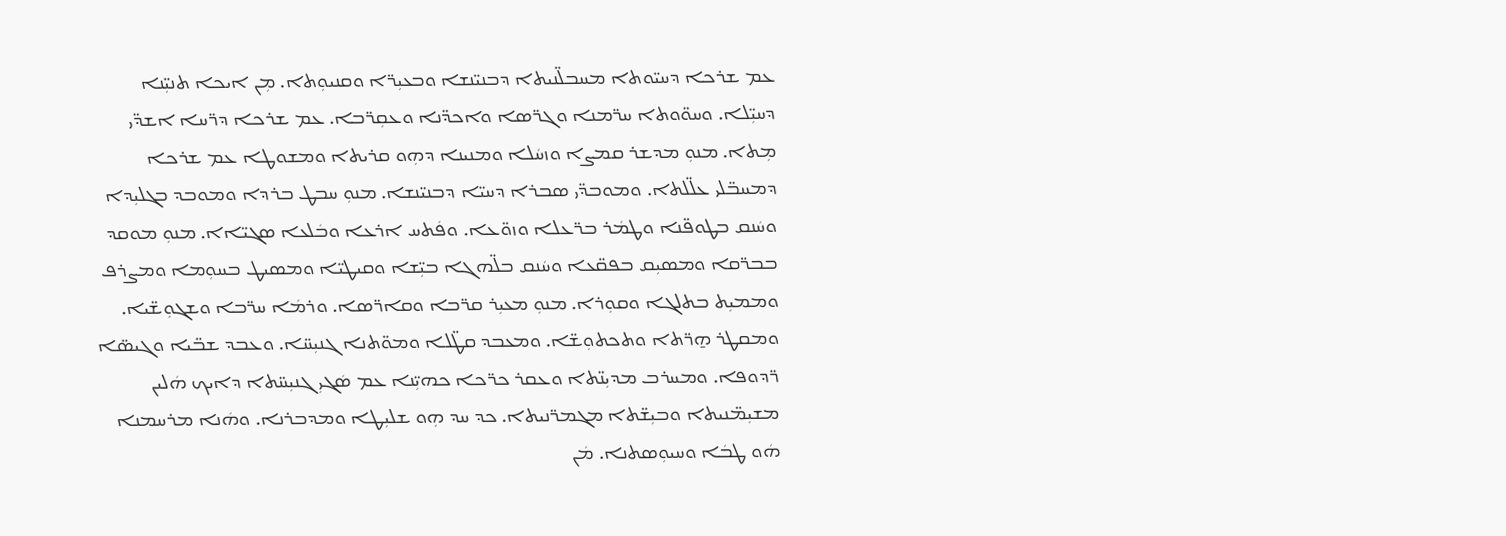ܥܡ ܫܪܟܐ ܕܚܝ̈ܘܬܐ ܡܚܒܠ̈ܢܝܬܐ ܕܒܢܝ̈ܢܫܐ ܘܒܥܝܼܪ̈ܐ ܘܩܢܝܘܼܬܐ. ܡܼܢ ܐܝܟܐ ܬܢܝܼ̈ܢܐ ܕܚܝܼ̈ܠܐ. ܘܚܘ̈ܘܬܐ ܚܪ̈ܡܢܐ ܘܓܪ̈ܣܐ ܘܐܟܕ̈ܢܐ ܘܥܩܼܪ̈ܒܐ. ܥܡ ܫܪܟܐ ܕܪ̈ܚܐ ܐܫܕ̈ܝ ܡܼܬܐ. ܡܢܘܼ ܡܕܫܪ ܩܡܨܐ ܘܙܚܿܠܐ ܘܡܢܝܢܐ ܕܗܼܘ ܩܪܝܬܐ ܘܡܫܘܛܐ ܥܡ ܫܪܟܐ ܕܡܚܒ̈ܠܝ ܥܠ̈ܠܬܐ. ܘܡܘܒܕ̈ܝ ܣܒܪܐ ܕܚܝ̈ܐ ܕܒܢܝ̈ܢܫܐ. ܡܢܘܼ ܚܒܛ ܒܪܕܐ ܘܡܘܒܕ ܒܓܠܝܼܕܐ ܘܚܿܢܩ ܒܛܘܦ̈ܢܐ ܘܛܡܿܪ ܒܪ̈ܥܠܐ ܘܙܘ̈ܥܐ. ܘܦܿܬܚ ܐܪܥܐ ܘܒܿܠܥܐ ܣܓܝ̈ܐܐ. ܡܢܘܼ ܡܘܩܕ ܒܒܪ̈ܩܐ ܘܡܣܝܼܩ ܒܦܩ̈ܥܐ ܘܚܿܢܩ ܒܠ̈ܗܓܐ ܒܝܼ̈ܫܐ ܘܩܝܛܝ̈ܐ ܘܡܣܝܛ ܒܚܘܼܡܐ ܘܡܨܪܦ ܘܡܡܝܼܬ ܒܬܠܓܐ ܘܩܘܼܪܐ. ܡܢܘܼ ܡܥܝܼܪ ܩܪ̈ܒܐ ܘܩܐܪ̈ܣܐ. ܘܪܡܿܐ ܚܪ̈ܒܐ ܘܫܓܘܼܫ̈ܝܐ. ܘܡܩܛܪ ܗ̱ܪ̈ܬܐ ܘܬܟܬܘܼܫ̈ܐ. ܘܡܥܒܕ ܩܛ̈ܠܐ ܘܡܘ̈ܬܢܐ ܓܢܝܼܚ̈ܐ. ܘܥܒܕ ܫܒ̈ܝܐ ܘܓܝܣ̈ܐ ܪ̈ܕܘܦܐ. ܘܡܚܪܒ ܡܕܝܼܢ̈ܬܐ ܘܥܩܪ ܟܪ̈ܟܐ ܟܗܝܼ̈ܢܐ ܥܡ ܣܿܓܝܼ ܓܢܝܼܚ̈ܬܐ ܕܐܝܟ ܗܿܠܝܢ ܡܫܝܼܡ̈ܢܝܬܐ ܘܒܝܼܫ̈ܬܐ ܡܓܡܪ̈ܢܝܬܐ. ܟܕ ܚܕ ܗܼܘ ܫܠܝܼܛܐ ܘܡܕܒܪܢܐ. ܘܗܿܢܐ ܡܪܚܡܢܐ ܗܿܘ ܛܒܿܐ ܘܚܝܘܼܣܬܢܐ. ܡܿܢ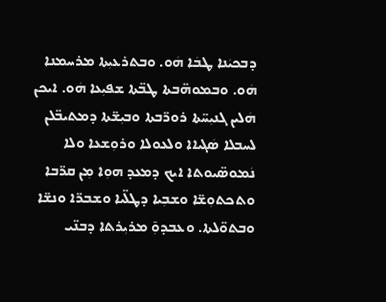ܕܒܟܝܿܢܐ ܛܒܿܐ ܗܿܘ. ܘܒܬܪܥܝܼܬܐ ܡܪܚܡܢܐ ܗܿܘ. ܘܒܡܘܗ̈ܒܬܐ ܛܒ̈ܬܐ ܫܦܝܼܥܐ ܗܿܘ. ܐܝܟܢ ܗܿܠܝܢ ܓܢܝܼܚ̈ܬܐ ܪܘܪ̈ܒܬܐ ܘܒܝܼܫ̈ܬܐ ܕܡܬܝܒ̈ܠܢ ܠܚܒܠܐ ܣܿܓܝܐܐ ܘܠܥܘܠܐ ܘܪܘܼܫܥܐ ܘܠܐ ܢܿܡܘܣ̈ܝܘܬܐ ܐܝܟ ܕܡܥܕ ܗܘܼܐ ܡܼܢ ܩܪ̈ܒܐ ܘܬܟܬܘܼܫ̈ܐ ܘܫܒܼܝܐ ܕܛܠ̈ܝܐ ܘܫܒܪ̈ܐ ܘܢܫ̈ܐ ܘܒܬܘ̈ܠܬܐ. ܘܥܒܕܘܼ̄ ܡܪܝܼܪܬܐ ܕܒܢ̈ܝ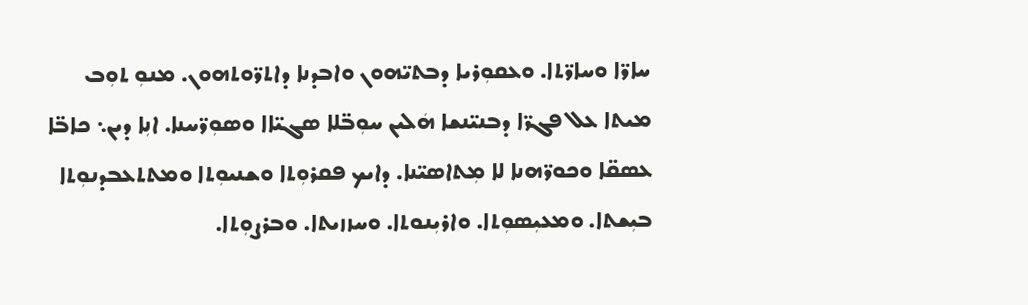ܚܐܪ̈ܐ ܘܚܐܪ̈ܬܐ. ܘܥܩܘܼܪܝܐ ܕܒܬܝ̈ܗܘܢ ܘܐܒܕܢܐ ܕܐܬܪ̈ܘܬܗܘܢ. ܡܢܘܼ ܬܘܼܒ ܡܝܬܐ ܥܠ ܦܓܪ̈ܐ ܕܒܢܝ̈ܢܫܐ ܗܿܠܝܢ ܚܘܼܒ̈ܠܐ ܣܓܝ̈ܐܐ ܘܣܘܼܪ̈ܚܢܐ. ܐܢܼܐ ܕܝܢ܆ ܟܐܒ̈ܐ ܥܣܩ̈ܐ ܘܟܘܪ̈ܗܢܐ ܠܐ ܡܼܬܐܣܝ̈ܢܐ. ܕܐܝܟ ܦܩܪܘܼܬܐ ܘܫܢܝܘܼܬܐ ܘܡܬܬܥܒܕܢܘܼܬܐ ܒܝܼܫܬܐ. ܘܡܥܝܼܣܘܼܬܐ. ܘܐܪܝܼܢܘܬܐ. ܘܚܙܙܝܬܐ. ܘܒܪܨܘܼܬܐ.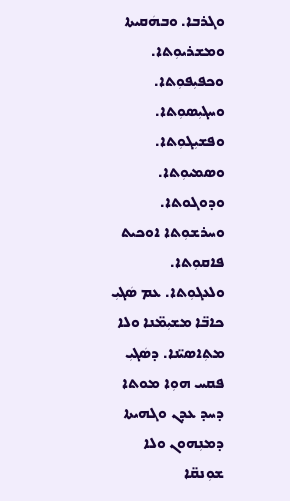ܘܓܪܒܐ. ܘܒܗܿܩܝܬܐ ܘܡܫܪܝܘܼܬܐ. ܘܟܦܝܼܦܘܼܬܐ. ܘܚܓܝܼܣܘܼܬܐ. ܘܦܫܝܼܓܘܼܬܐ. ܘܣܡܝܘܼܬܐ. ܘܕܘܓܘܬܐ. ܘܚܪܫܘܼܬܐ ܐܘܟܝܬ ܦܐܩܘܼܬܐ. ܘܠܥܓܘܼܬܐ. ܥܡ ܣܿܓܝܼ ܟܐܒ̈ܐ ܡܫܝܼܡ̈ܢܐ ܘܠܐ ܡܬܼܐܣܝ̈ܢܐ. ܕܣܿܓܝܼ ܦܩܚ ܗܘܼܐ ܡܘܬܐ ܕܚܕ ܥܕܢ ܘܓܗܝܬܐ ܕܡܢܼܗܘܢ ܘܠܐ ܫܘܼܢܩ̈ܐ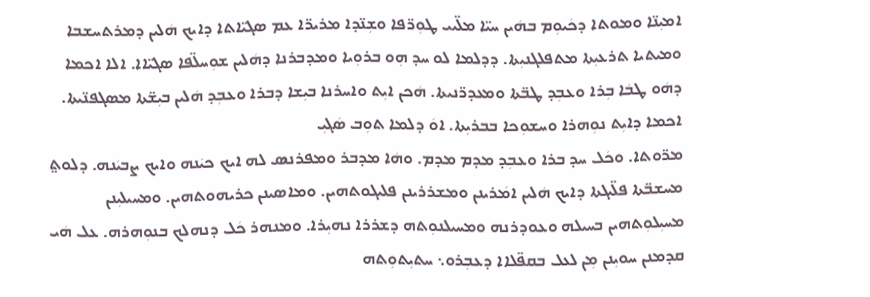ܐܡܝܼܢ̈ܐ ܘܡܘܬܐ ܕܟܿܝܘܼܡ ܒܗܿܝܢ ܚܝ̈ܐ ܡܠ̈ܝܝ ܛܘܼܪ̈ܦܐ ܘܫܼܢ̈ܕܐ ܡܪܝܪ̈ܐ ܥܡ ܣܓܝ̈ܐܬܐ ܕܐܝܟ ܗܿܠܝܢ ܕܡܪܬܚܫܒܐ ܘܡܝܬܝܐ ܬܪܥܝܼܬܐ ܡܬܦܠܓܢܝܼܬܐ. ܕܕܠܡܐ ܠܘ ܚܕ ܗܼܘ ܒܪܘܼܝܐ ܘܡܕܒܪܢܐ ܕܗܿܠܝܢ ܫܘܼܚܠ̈ܦܐ ܣܓܝ̈ܐܐ. ܐܠܐ ܐܟܡܐ ܕܗܿܘ ܛܒܿܐ ܒܼܪܐ ܘܥܒܼܕ ܛܒ̈ܬܐ ܘܡܥܕܪ̈ܢܝܬܐ. ܗܿܟܢ ܐܝܼܬ ܘܐܚܪܢܐ ܒܝܼܫܐ ܕܒܪܐ ܘܥܒܼܕ ܗܿܠܝܢ ܒܝܼܫ̈ܬܐ ܡܣܓܦܢ̈ܝܬܐ. ܐܟܡܐ ܕܐܝܼܬ ܢܘܼܗܪܐ ܘܚܫܘܼܟܐ ܒܒܪܝܼܬܐ. ܐܘܿ ܕܠܡܐ ܬܘܼܒ ܣܿܓܝܼ
ܡܪ̈ܘܬܐ. ܘܟܿܠ ܚܕ ܒܪܐ ܘܥܒܼܕ ܡܕܡ ܡܕܡ. ܘܗܿܐ ܡܕܒܪ ܘܡܦܪܢܣ ܠܗ ܐܝܟ ܟܝܿܢܗ ܘܐܝܟ ܨܒܝܿܢܗ. ܕܠܘܬ݀ ܡܚܫܒ̈ܬܐ ܦܠ̈ܝܓܬܐ ܕܐܝܟ ܗܿܠܝܢ ܐܡܿܪܝܢܢ ܘܡܫܪܪܝܢܢ ܦܠܝܓܘܬܗܝܢ. ܘܡܐܣܝܢܢ ܟܪܝܗܘܬܗܝܢ. ܘܡܚܝܠܝܼܢܢ ܡܚܝܼܠܘܼܬܗܝܢ ܒܚܝܠܗ ܘܥܘܕܪܢܗ ܘܡܚܝܠܢܘܼܬܗ ܕܫܪܪܐ ܢܗܝܼܪܐ. ܘܡܢܗܪ ܟܿܠ ܕܢܗܠܟ ܒܢܘܼܗܪܗ. ܥܠ ܗܿܝ ܩܕܡܢܢ ܚܘܝܼܢܢ ܡܼܢ ܠܥܠ ܒܩܦ̈ܠܐܐ ܕܥܒܼܪܘ܆ ܚܬܝܼܬܘܼܬܗ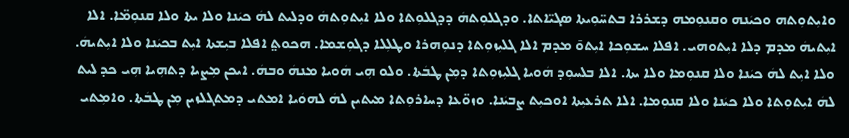ܘܐܝܼܬܘܼܬܗ ܘܟܝܿܢܗ ܘܩܢܘܼܡܗ ܕܫܪܪܐ ܒܬܚ̈ܘܼܝܬܐ ܣܓܝ̈ܐܬܐ. ܘܕܓܠܘܼܬܗܿ ܕܕܓܠܘܼܬܐ ܘܠܐ ܐܝܼܬܘܼܬܗܿ ܘܕܠܝܬ ܠܗܿ ܟܝܿܢܐ ܘܠܐ ܝܬܐ ܘܠܐ ܩܢܘܼܡ̈ܐ. ܐܠܐ ܐܝܼܬܝܗܿ ܡܕܡ ܕܠܐ ܐܝܼܬܘܗܝ. ܐܦܠܐ ܚܫܘܼܟܐ ܐܝܼܬܘ̄ ܡܕܡ ܐܠܐ ܓܠܝܼܙܘܼܬܐ ܕܢܘܼܗܪܐ ܘܛܠܼܠܐ ܕܓܘܼܫܡܐ. ܗܟܘܬ݀ ܐܦܠܐ ܒܝܼܫܬܐ ܐܝܼܬ ܒܟܝܿܢܐ ܘܠܐ ܐܝܼܬܝܗܿ. ܘܠܐ ܐܝܼܬ ܠܗܿ ܟܝܿܢܐ ܘܠܐ ܩܢܘܼܡܐ ܘܠܐ ܝܬܐ. ܐܠܐ ܒܠܚܘܼܕ ܗܿܘܝܐ ܓܠܝܼܙܘܼܬܐ ܕܡܼܢ ܛܒܿܬܐ. ܘܠܘ ܗܼܝ ܗܿܘܝܐ ܡܢܗܿ ܘܒܗܿ. ܐܝܟܢ ܡܼܨܝܐ ܕܬܗܼܝܐ ܗܼܝ ܟܕ ܠܝܬ ܠܗܿ ܐܝܼܬܘܼܬܐ ܘܠܐ ܟܝܿܢܐ ܘܠܐ ܩܢܘܼܡܐ. ܐܠܐ ܬܪܥܝܼܬܐ ܐܘܟܝܼܬ ܨܒܝܿܢܐ. ܘܙܘ̈ܥܐ ܕܚܐܪܘܼܬܐ ܡܝܬܝܢ ܠܗܿ ܠܗܘܿܝܐ ܐܡܬܝ ܕܡܬܓܠܙܝܢ ܡܼܢ ܛܒܿܬܐ. ܘܐܡܼܬܝ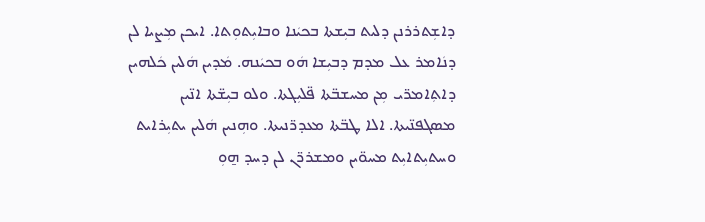ܕܐܫܼܬܪܪܢܢ ܕܠܝܬ ܒܝܼܫܬܐ ܒܟܝܿܢܐ ܘܒܐܝܼܬܘܼܬܐ. ܐܝܟܢ ܡܼܨܝܐ ܠܢ ܕܢܿܐܡܪ ܥܠ ܡܕܡ ܕܒܝܼܫܐ ܗܿܘ ܒܟܝܿܢܗ. ܡܿܕܝܢ ܗܿܠܝܢ ܟܿܠܗܝܢ ܕܐܬܼܐܡܪ̈ܝ ܡܼܢ ܡܚܫܒ̈ܬܐ ܦ̈ܠܝܼܓܬܐ. ܘܠܘ ܒܝܼܫ̈ܬܐ ܐܢ̈ܝܢ ܡܣܓܦܢ̈ܝܬܐ. ܐܠܐ ܛܒ̈ܬܐ ܡܥܕܪ̈ܢܝܬܐ. ܘܗܼܢܝܢ ܗܿܠܝܢ ܝܬܝܼܪܐܝܬ ܘܚܬܝܼܬܐܝܼܬ ܡܚܘ̈ܝܢ ܘܡܫܪܪ̈ܢ ܠܢ ܕܚܕ ܗ̱ܘܼ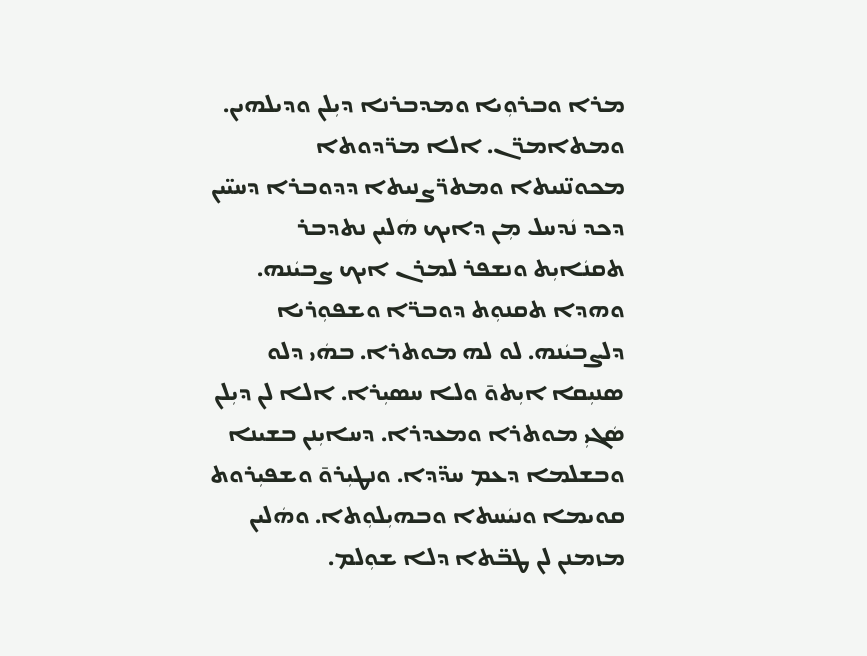ܡܪܐ ܘܒܪܘܼܝܐ ܘܡܕܒܪܢܐ ܕܝܼܠܢ ܘܕܝܠܗܝܢ. ܘܡܬܐܡܪ̈ܢ. ܐܠܐ ܡܪ̈ܕܘܬܐ ܡܟܘܢ̈ܢܝܬܐ ܘܡܬܪ̈ܨܢܝܬܐ ܕܕܘܒܪܐ ܕܚܝ̈ܝܢ ܕܟܕ ܢܿܕܚܠ ܡܼܢ ܕܐܝܟ ܗܿܠܝܢ ܢܬܕܒܪ ܬܩܢܿܐܝܼܬ ܘܢܫܦܪ ܠܡܪܢ ܐܝܟ ܨܒܝܿܢܗ. ܘܗܕܐ ܬܩܢܘܼܬ ܕܘܒܪ̈ܐ ܘܫܦܘܼܪܝܐ ܕܠܨܒܝܿܢܗ. ܠܘ ܠܗ ܡܘܬܪܐ. ܒܗܿܝ ܕܠܘ ܣܢܝܼܩܐ ܐܝܼܬܘ̄ ܘܠܐ ܚܣܝܼܪܐ. ܐܠܐ ܠܢ ܕܝܼܠܢ ܣܿܓܝܼ ܡܘܬܪܐ ܘܡܥܕܪܐ. ܕܚܐܝܼܢܢ ܒܫܝܢܐ ܘܒܫܠܡܐ ܕܥܡ ܚܕ̈ܕܐ. ܘܢܛܝܼܪܘ̄ ܘܫܦܝܼܪܘܬ ܩܘܝܡܐ ܘܢܝܿܚܬܐ ܘܒܗܝܼܠܘܼܬܐ. ܘܗܿܠܝܢ ܡܙܡܢܢ ܠܢ ܛܒ̈ܬܐ ܕܠܐ ܫܘܼܠܡ.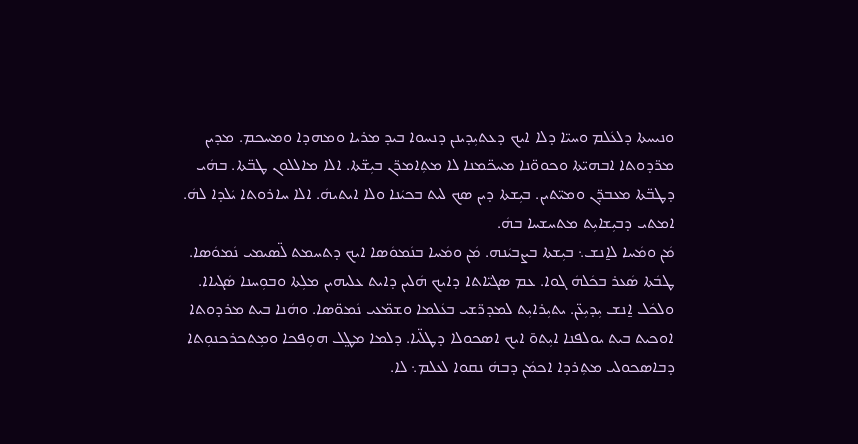ܘܢܝܚܬܐ ܕܠܥܿܠܡ ܘܚܝ̈ܐ ܕܠܐ ܐܝܟ ܕܥܬܝܼܕܝܢܢ ܕܢܚܘܐ ܒܝܕ ܡܪܝܐ ܘܡܗܕܐ ܘܡܚܟܡ. ܡܕܝܢ ܡܪ̈ܕܘܬܐ ܐܒܗܝ̈ܬܐ ܘܟܘܘ̈ܢܐ ܡܚܟ̈ܡܢܐ ܠܐ ܡܬܼܐܡܪ̈ܢ ܒܝܼܫ̈ܬܐ. ܐܠܐ ܡܐܠܠܘܢ ܛܒ̈ܬܐ. ܒܗܿܝ ܕܛܒ̈ܬܐ ܡܥܒܕ̈ܢ ܘܡܝ̈ܬܝܢ. ܒܝܼܫܬܐ ܕܝܢ ܣܟ ܠܝܬ ܒܟܝܿܢܐ ܘܠܐ ܐܝܬܝܗܿ. ܐܠܐ ܚܐܪܘܬܐ ܝܿܠܕܐ ܠܗܿ. ܐܡܬܝ ܕܒܝܼܫܐܝܼܬ ܡܬܚܫܚܐ ܒܗܿ.
ܡܿܢ ܘܡܿܚܐ ܠܐ̱ܢܫ܆ ܒܝܼܫܬܐ ܒܨܒܝܿܢܗ. ܡܿܢ ܘܡܿܚܐ ܒܢܿܡܘܿܣܐ ܐܝܟ ܕܬܚܡܬ ܠ̈ܣܝܡܝ ܢܿܡܘܿܣܐ. ܛܒܿܬܐ ܣܿܥܪ ܒܟܿܠܗܿ ܓܘܐ. ܥܡ ܣܓܝ̈ܐܬܐ ܕܐܝܟ ܗܿܠܝܢ ܕܐܝܬ ܥܠܝܗܝܢ ܡܠܼܬܐ ܘܒܘܼܚܢܐ ܣܿܓܝܐܐ. ܘܠܟܿܠ ܐ̱ܢܫ ܝܼܕܝܼܥ̈ܢ. ܝܬܝܼܪܐܝܼܬ ܠܡܕܪ̈ܫܝ ܒܥܿܠܡܐ ܘܫܡ̈ܥܝ ܢܿܡܘ̈ܣܐ. ܘܗܿܢܐ ܒܝܬ ܡܪܕܘܬܐ ܐܘܟܝܬ ܒܝܬ ܝܘܠܦܢܐ ܐܝܼܬܘ̄ ܐܝܟ ܐܣܟܘܠܐ ܕܛܠ̈ܝܐ. ܕܠܡܐ ܡܛ݀ܠ ܗܘܼܦܟܐ ܘܡܼܬܟܪܟܢܘܼܬܐ ܕܒܐܣܟܘܠܝ ܡܬܼܪܕܐ ܐܟܡܿܢ ܕܒܗܿ ܢܩܘܐ ܠܥܠܡ܆ ܠܐ.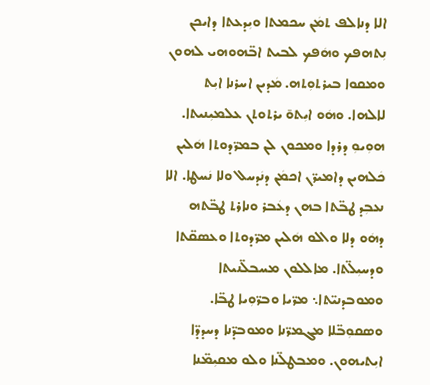ܐܠܐ ܕܢܐܠܦ ܬܡܿܢ ܚܟܡܬܐ ܘܝܼܕܥܬܐ ܕܐܝܟܢ ܢܼܬܗܦܟ ܘܗܿܦܟ ܠܒܝܬ ܐܒ̈ܗܘܗܝ ܠܗܘܢ ܘܡܩܘܐ ܒܝܪܬܘܼܬܗ. ܡܿܕܝܢ ܐܚܪܢܐ ܐܝܼܬ ܠܐܠܗܐ. ܘܗܿܘ ܐܝܼܬܘ̄ ܝܪܬܘܬܢ ܥܠܡܝܼܢܝܬܐ. ܗܘܼܝܘܼ ܕܪܕܐ ܘܡܟܘܢ ܠܢ ܒܡܪ̈ܕܘܬܐ ܗܿܠܝܢ ܟܿܠܗܝܢ ܕܐܡܝܪ̈ܢ ܐܟܡܿܢ ܕܢܿܕܚܠ ܘܠܐ ܢܿܚܛܐ. ܐܠܐ ܢܥܒܼܕ ܛܒ̈ܬܐ ܒܗܢ ܕܥܿܒܪ ܘܢܐܪܬ ܛܒ̈ܬܗ ܕܗܿܘ ܕܠܐ ܘܐܠܘ ܗܿܠܝܢ ܡܪ̈ܕܘܬܐ ܘܥܣܩ̈ܬܐ ܘܕܚܝܼܠ̈ܬܐ. ܡܐܠܠܘܢ ܡܚܒܠ̈ܢܝܬܐ ܘܡܘܒܕܢܝ̈ܬܐ܆ ܡܪ̈ܝܐ ܘܒܪ̈ܘܼܝܐ ܛܒ̈ܐ. ܘܣܩܘܼܒ̈ܠܐ ܡܓܡܪ̈ܢܐ ܘܡܘܒܕ̈ܢܐ ܕܚܕܕ̈ܐ ܐܝܼܬܝܗܘܢ. ܘܡܒܛܠ̈ܢܐ ܘܠܘ ܡܩܝܼܡ̈ܢܐ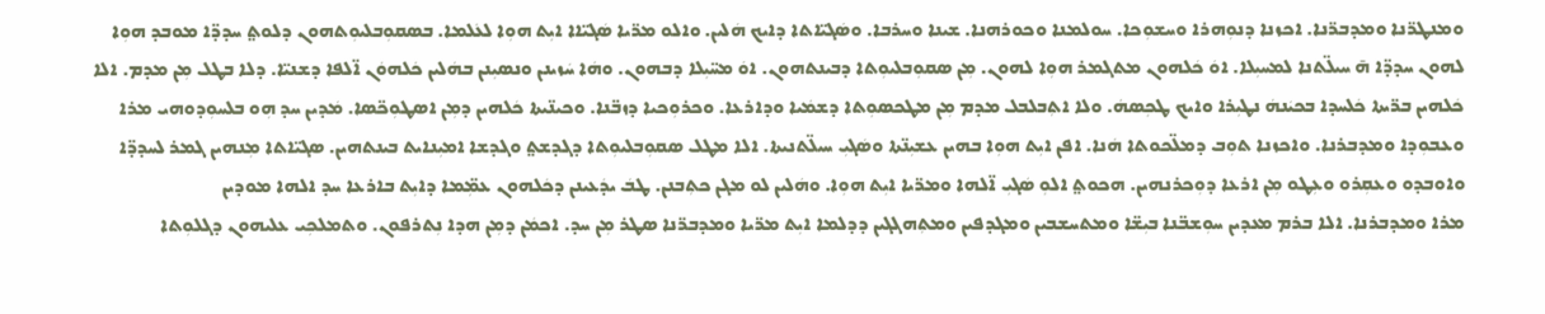ܘܡܢܛܪ̈ܢܐ ܘܡܕܒܪ̈ܢܐ. ܐܟܙܢܐ ܕܢܘܼܗܪܐ ܘܚܫܘܼܟܐ. ܚܘܠܡܢܐ ܘܟܘܪܗܢܐ. ܫܝܢܐ ܘܚܪܒܐ. ܘܣܿܓܝ̈ܐܬܐ ܕܐܝܟ ܗܿܠܝܢ. ܘܐܠܘ ܡܪ̈ܝܐ ܣܿܓܝ̈ܐܐ ܐܝܼܬ ܗܘܼܐ ܠܥܿܠܡܐ. ܒܣܩܘܼܒܠܝܘܼܬܗܘܢ ܕܠܘܬ݀ ܚܕܕ̈ܐ ܡܘܒܕ ܗܘܼܐ ܠܗܘܢ ܚܕܕ̈ܐ ܗ̄ ܚܝܠ̈ܬܢܐ ܠܡܚܝܼܠܐ. ܐܘܿ ܟܿܠܗܘܢ ܡܬܓܡܪ ܗܘܼܐ ܠܗܘܢ. ܡܼܢ ܣܩܘܼܒܠܝܘܼܬܐ ܕܒܝܢܬܗܘܢ. ܐܘܿ ܡܚ̈ܝܼܠܐ ܕܒܗܘܢ. ܘܗܿܐ ܚܿܙܝܢܢ ܘܢܣܝܼܢܢ ܒܗܿܠܝܢ ܟܿܠܗܘܿܢ ܐ̈ܠܦܐ ܕܫܢܝ̈ܐ. ܕܠܐ ܒܛܠ ܡܼܢ ܡܕܡ. ܐܠܐ ܟܿܠܗܝܢ ܒܪ̈ܝܬܐ ܟܿܠܚܕܐ ܒܟܝܿܢܗܿ ܢܛܝܼܪܐ ܘܐܝܟ ܛܟܼܣܗܿ. ܘܠܐ ܐܬܼܒܠܒܠ ܡܕܡ ܡܼܢ ܡܛܟܣܘܼܬܐ ܕܫܡܿܝܐ ܘܕܐܪܥܐ. ܘܟܪܘܼܟܝܐ ܕܙܒ̈ܢܐ. ܘܟܝܢ̈ܝܬܐ ܟܿܠܗܝܢ ܕܡܼܢ ܐܣܛܘܼܟ̈ܣܐ. ܡܿܕܝܢ ܚܕ ܗܼܘ ܒܠܚܘܼܕܘܗܝ ܡܪܐ ܘܥܒܘܼܕܐ ܘܡܕܒܪܢܐ. ܘܐܟܙܢܐ ܬܘܼܒ ܕܡܠ̈ܟܘܬܐ ܗܿܢܐ. ܐܦܢ ܐܝܼܬ ܗܘܼܐ ܒܗܝܢ ܥܫܝܼܢ̈ܬܐ ܘܣܿܓܝܼ ܚܝܠ̈ܬܢܝܬܐ. ܐܠܐ ܡܛܠ ܣܩܘܼܒܠܝܘܼܬܐ ܕܓܕܫܬ݀ ܘܓܕܫܐ ܐܡܝܼܢܐܝܬ ܒܝܢܬܗܝܢ. ܣܓܝ̈ܐܬܐ ܡܼܢܗܝܢ ܓܡܪ ܠܚܕܕ̈ܐ ܘܐܘܒܕܘ ܘܥܩܼܪܘ ܘܥܼܛܘ ܡܼܢ ܐܪܥܐ ܕܘܼܟܪܢܗܝܢ. ܗܟܘܬ݀ ܐܠܘܼ ܣܿܓܝܼ ܐ̈ܠܗܐ ܘܡܪ̈ܝܐ ܐܝܼܬ ܗܘܼܐ. ܘܗܿܠܝܢ ܠܘ ܡܓܢ ܟܬܼܒܢܢ. ܛܒܿ ܝܕܿܥܝܢܢ ܕܟܿܠܗܘܢ ܥܡܼ̈ܡܐ ܕܐܝܼܬ ܒܐܪܥܐ ܚܕ ܐܠܗܐ ܡܘܕܝܢ
ܡܪܐ ܘܡܕܒܪܢܐ. ܐܠܐ ܒܪܡ ܡܥܕܝܢ ܚܘܼܫܒ̈ܢܐ ܒܝܼܫ̈ܐ ܘܡܬܚܫܒܝܢ ܘܡܓܕܦܝܢ ܘܡܬܼܗܓܓܝܢ ܕܕܠܡܐ ܐܝܼܬ ܡܪ̈ܝܐ ܘܡܕܒܪ̈ܢܐ ܣܛܪ ܡܼܢ ܚܕ. ܐܟܡܿܢ ܕܡܼܢ ܗܕܐ ܢܼܬܪܦܘܢ. ܘܬܡܠܟܼܝ ܥܠܝܗܘܢ ܕܓܠܘܼܬܐ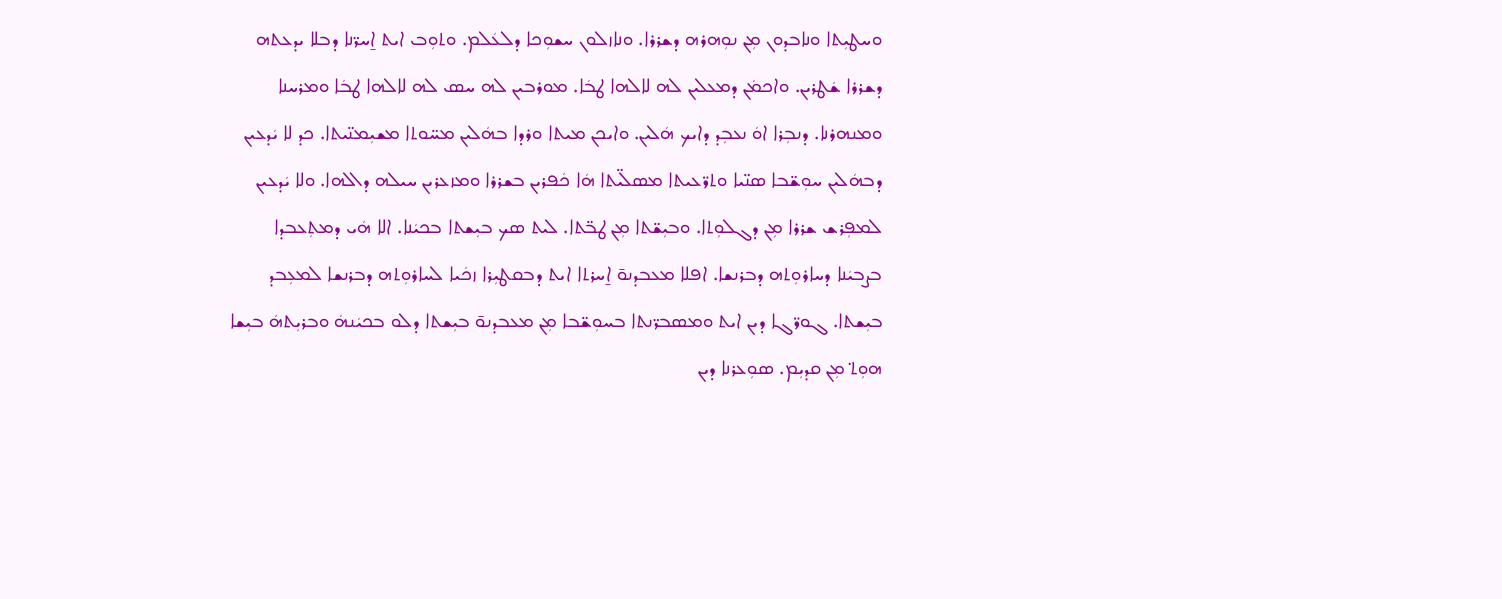ܘܚܛܝܼܬܐ ܘܢܐܒܕܘܢ ܡܼܢ ܢܘܼܗܪܗ ܕܫܪܪܐ. ܘܢܐܙܠܘܢ ܚܫܘܼܟܐ ܕܠܥܿܠܡ. ܘܬܘܼܒ ܐܝܬ ܐ̱ܚܪ̈ܢܐ ܕܒܠܐ ܝܕܥܬܗ ܕܫܪܪܐ ܫܿܛܪܝܢ. ܘܐܟܡܿܢ ܕܡܥܠܝܢ ܠܗ ܠܐܠܗܐ ܛܒܿܐ. ܡܘܪܒܝܢ ܠܗ ܚܣ ܠܗ ܠܐܠܗܐ ܛܒܿܐ ܘܡܪܚܢܐ ܘܡܢܗܪܢܐ. ܕܢܒܼܪܐ ܐܘܿ ܢܥܒܼܕ ܕܐܝܟ ܗܿܠܝܢ. ܘܐܝܟܢ ܡܝܬܐ ܘܪܕܐ ܒܗܿܠܝܢ ܡܚ̈ܘܬܐ ܡܫܝܼܡܢ̈ܝܬܐ. ܟܕ ܠܐ ܝܿܕܥܝܢ ܕܒܗܿܠܝܢ ܚܘܼܫ̈ܒܐ ܣܢ̈ܝܐ ܘܬܪ̈ܥܝܬܐ ܡܣܠ̈ܝܬܐ ܗܿܐ ܟܿܦܪܝܢ ܒܫܪܪܐ ܘܡܙܥܪܝܢ ܚܝܠܗ ܕܐܠܗܐ. ܘܠܐ ܝܿܕܥܝܢ ܠܡܦܼܪܫ ܫܪܪܐ ܡܼܢ ܕܓܠܘܼܬܐ. ܘܒܝܼܫ̈ܬܐ ܡܼܢ ܛܒ̈ܬܐ. ܠܝܬ ܣܟ ܒܝܼܫܬܐ ܒܟܝܿܢܐ. ܐܠܐ ܗܿܝ ܕܡܬܼܥܒܕܐ ܒܨܒܝܿܢܐ ܕܚܐܪܘܼܬܗ ܕܒܪܢܫܐ. ܐܦܠܐ ܡܥܒܕܢܘ̄ ܐ̱ܚܪܬܐ ܐܝܬ ܕܒܩܛܝܼܪܐ ܙܟܿܝܐ ܠܚܐܪܘܼܬܗ ܕܒܪܢܫܐ ܠܡܥܼܒܕ ܒܝܼܫܬܐ. ܓܘܪ̈ܓܐ ܕܝܢ ܐܝܬ ܘܡܣܒܪ̈ܢܬܐ ܒܚܘܼܫ̈ܒܐ ܡܼܢ ܡܥܒܕܢܘ̄ ܒܝܼܫܬܐ ܕܠܘ ܒܟܝܿܢܗܿ ܘܒܪܝܼܬܗܿ ܒܝܼܫܐ ܗܘܼܬ݀ ܡܼܢ ܩܕܝܼܡ. ܣܘܼܥܪܢܐ ܕܝܢ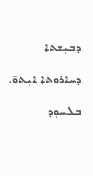ܕܒܝܼܫܬܐ ܕܚܐܪܘܬܐ ܐܝܼܬܘ̄. ܒܠܚܘܼܕ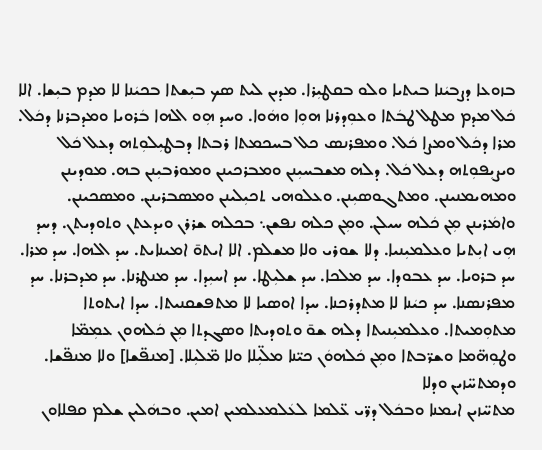ܒܙܘܥܐ ܕܨܒܝܿܢܐ ܒܝܬܝܐ ܘܠܘ ܒܩܛܝܼܪܐ. ܡܕܝܢ ܠܝܬ ܣܟ ܒܝܼܫܬܐ ܒܟܝܿܢܐ ܠܐ ܡܕܡ ܒܝܼܫܐ. ܐܠܐ ܟܿܠ ܡܕܡ ܡܛܠ ܛܒܿܬܐ ܘܥܘܼܕܪܢܐ ܗܘܼܐ ܘܗܿܘܐ. ܘܚܕ ܗܼܘ ܐܠܗܐ ܒܿܪܘܝܐ ܘܡܕܒܪܢܐ ܕܟܿܠ. ܡܪܐ ܕܟܿܠ ܘܡܨܐ ܟܿܠ. ܘܡܦܪܢܣ ܟܠ ܒܚܟܡܬܐ ܪܒܬܐ ܕܒܛܝܼܠܘܼܬܗ ܕܥܠ ܟܿܠ ܘܝܨܝܼܦܘܼܬܗ ܕܥܠ ܟܿܠ. ܕܠܗ ܡܫܒܚܝܼܢܢ ܘܡܒܪܟܝܢܢ ܘܡܘܪܒܝܼܢܢ ܒܗ. ܡܘܕܝܢܢ ܘܡܗܝܡܢܝܢܢ. ܘܡܬܓܘܣܝܼܢܢ. ܘܥܠܘܗܝ ܬܟܝܼܠܝܢܢ ܘܡܣܒܪܝܢܢ. ܘܡܣܟܝܢܢ. ܘܐܡܿܪܝܢܢ ܡܼܢ ܟܿܠܗ ܚܝܠܢ. ܘܡܼܢ ܟܠܗ ܢܦܫܢ܆ ܒܟܠܗ ܫܪܪܢ ܘܝܕܥܬܢ ܘܬܘܕܝܬܢ. ܕܚܕ ܗܼܝ ܐܝܼܬܝܐ ܘܥܠܡܝܼܢܝܐ. ܕܠܐ ܫܘܪܝ ܘܠܐ ܡܫܠܡ. ܐܠܐ ܐܝܬܘ̄ ܐܡܝܢܐܝܬ. ܚܕ ܐܠܗܐ. ܚܕ ܡܪܐ. ܚܕ ܒܪܘܝܐ. ܚܕ ܥܒܘܕܐ. ܚܕ ܡܠܟܐ. ܚܕ ܫܠܝܼܛܐ. ܚܕ ܐܚܝܼܕܐ. ܚܕ ܡܢܛܪܢܐ. ܚܕ ܡܕܒܪܢܐ. ܚܕ ܡܦܪܢܣܢܐ. ܚܕ ܟܝܿܢܐ ܠܐ ܡܬܕܪܟܢܐ. ܚܕܐ ܐܘܣܝܐ ܠܐ ܡܬܦܫܩܢܝܬܐ. ܚܕܐ ܐܝܬܘܬܐ ܡܬܘܼܡܝܬܐ. ܘܥܠܡܝܼܢܝܬܐ ܕܠܗ ܫܘ̄ ܘܬܘܕܝܬܐ ܘܣܓܕܬܐ ܡܼܢ ܟܿܠܗܘܢ ܥܡܼܡ̈ܐ ܘܛܘܼܗ̈ܡܐ ܘܫܪ̈ܒܬܐ ܘܡܼܢ ܟܿܠܗܘܿܢ ܟܝ̈ܢܐ ܡܠ̈ܝܼܠܐ ܘܠܐ ܡ̈ܠܝܼܠܐ. [ܡܢܦ̈ܫܐ] ܘܠܐ ܡܢܦ̈ܫܐ. ܘܕܡܬܚ̈ܙܝܢ ܘܕܠܐ
ܡܬܚ̈ܙܝܢ ܐܝܡܢܐ ܘܒܟܿܠ ܕܪ̈ܝ ܥ̈ܠܡܐ ܠܥܿܠܡܥܠܡܝܢ ܐܡܝܢ. ܘܒܗܿܠܝܢ ܫܠܡ ܩܦܠܐܘܢ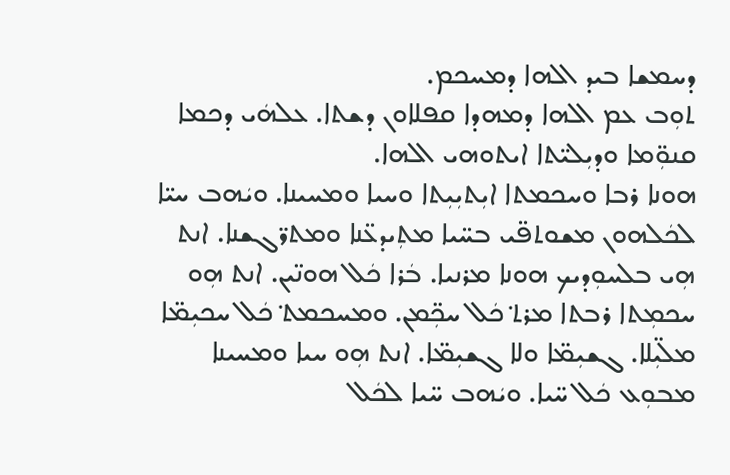ܕܚܡܫܐ ܒܝܕ ܐܠܗܐ ܕܡܚܟܡ.
ܬܘܼܒ ܥܡ ܐܠܗܐ ܕܡܗܕܐ ܩܦܠܐܘܢ ܕܫܬܐ. ܥܠܗܿܝ ܕܟܡܐ ܩܢܘܼ̈ܡܐ ܘܕܝܼܠܝ̈ܬܐ ܐܝܬܘܗܝ ܐܠܗܐ.
ܗܘܢܐ ܪܒܐ ܘܚܟܡܬܐ ܐܝܼܬܝܼܝܼܬܐ ܘܚܝܐ ܘܡܚܝܢܐ. ܘܝܿܗܒ ܚܝ̈ܐ ܠܟܿܠܗܘܢ ܡܫܘܬܦ̈ܝ ܒܚ̈ܝܐ ܡܬܼܝܕܥ̈ܢܐ ܘܡܬܪ̈ܓܫܢܐ. ܐܢܬ ܗܼܝ ܒܠܚܘܼܕܝܟ ܗܘܢܐ ܡܪܢܝܐ. ܒܿܪܐ ܟܿܠ ܗܘܢ̈ܝܢ. ܐܢܬ ܗܼܘ ܚܟܡܼܬܐ ܪܒܬܐ ܡܪܬ݀ ܟܿܠ ܚܟܼ̈ܡܢ. ܘܡܚܟܡܬ݀ ܟܿܠ ܚܟܝܼܡ̈ܐ ܡܠ̈ܝܼܠܐ. ܓܫܝܼܡ̈ܐ ܘܠܐ ܓܫܝܼܡ̈ܐ. ܐܢܬ ܗܼܘ ܚܝܐ ܘܡܚܝܢܐ ܡܒܘܼܥ ܟܿܠ ܚ̈ܝܐ. ܘܝܿܗܒ ܚ̈ܝܐ ܠܟܿܠ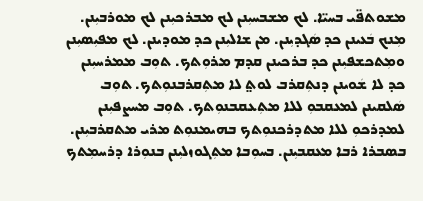ܡܫܘܬܦ̈ܝ ܒܚܝ̈ܐ. ܠܟ ܡܫܒܚܝܼܢܢ ܠܟ ܡܒܪܟܝܼܢܢ ܠܟ ܡܘܪܒܝܼܢܢ. ܡܼܢܟ ܒܿܥܝܢܢ ܟܕ ܣܿܓܕܝܼܢܢ. ܡܢ ܫܐܠܝܼܢܢ ܟܕ ܡܘܕܝܢܢ. ܠܟ ܡܦܝܼܣܝܼܢܢ ܘܡܼܬܟܫܦܝܼܢܢ ܟܕ ܒܪܟܝܢܢ ܩܕܡ ܡܪܘܼܬܟ. ܬܘܼܒ ܡܡܪܚܝܼܢܢ ܟܕ ܠܐ ܫܿܘܝܢܢ ܕܢܬܼܩܪܒ ܠܘܬ݀ ܠܐ ܡܬܼܩܪܒܢܘܼܬܟ. ܬܘܼܒ ܣܿܠܩܝܢܢ ܠܡܥܩܒܘܼ ܠܠܐ ܡܬܼܥܩܒܢܘܼܬܟ. ܬܘܼܒ ܡܚܨܦܝܼܢܢ ܠܡܕܪܟܘܼ ܠܠܐ ܡܬܕܪܟܢܘܼܬܟ ܒܗܝܡܢܘܼܬ ܡܪܝ ܡܬܩܪܒܝܼܢܢ. ܒܣܒܪܐ ܪܒܐ ܡܥܩܒܝܼܢܢ. ܒܚܘܼܒܐ ܡܬܼܓܘܙܠܝܼܢܢ ܒܢܘܼܪܐ ܕܪܚܡܼܬܟ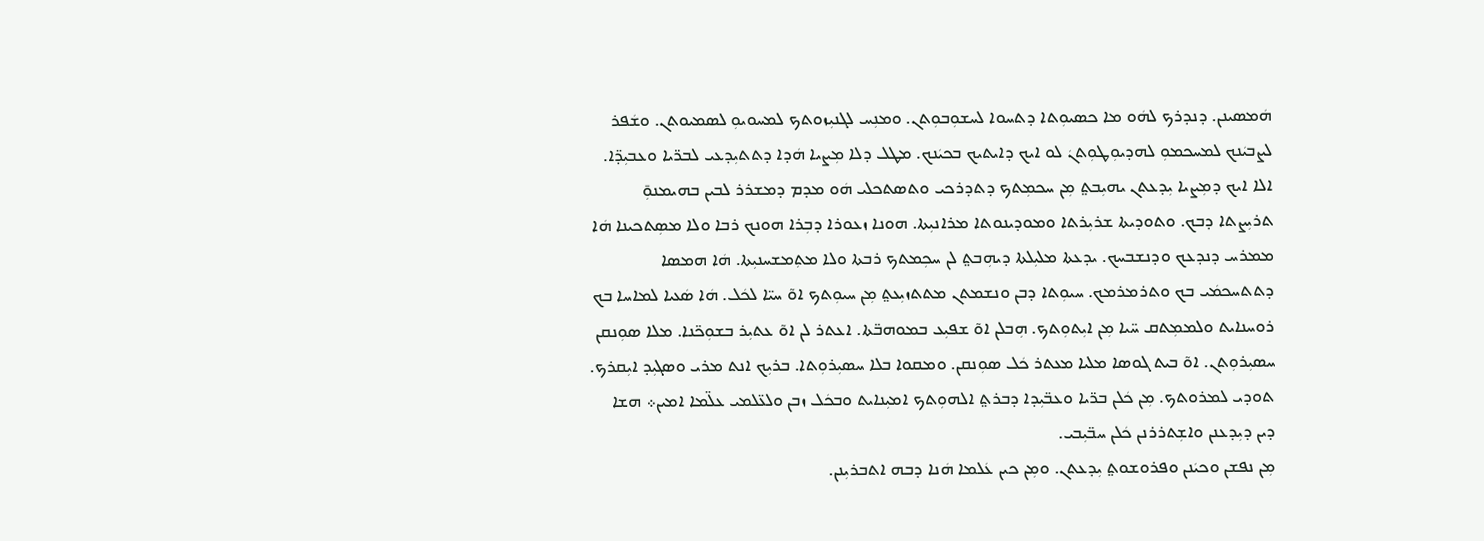ܗܿܡܣܝܢܢ. ܕܢܕܪܟ ܠܗܿܘ ܡܐ ܟܣܝܘܼܬܐ ܕܬܚܘܐ ܠܚܫܘܼܒܘܼܬܢ. ܘܡܢܼܚ ܠܓܢܝܼܙܘܬܟ ܠܡܚܘܝܘܼ ܠܣܡܝܘܬܢ. ܘܫܿܦܪ ܠܨܒܝܿܢܟ ܠܡܚܟܡܘܼ ܠܗܕܝܘܼܛܘܼܬܢܿ ܠܘ ܐܝܟ ܕܐܝܬܝܟ ܒܟܝܿܢܟ. ܡܛܠ ܕܠܐ ܡܼܨܝܐ ܗܿܕܐ ܕܬܬܝܼܕܥܝ ܠܒܪ̈ܝܐ ܘܥܒܝܼܕ̈ܐ. ܐܠܐ ܐܝܟ ܕܡܼܨܝܐ ܝܼܕܥܬܢ ܝܗܝܼܒܬ݀ ܡܼܢ ܚܟܡܼܬܟ ܕܬܕܪܟܝ ܘܬܣܬܟܠܝ ܗܿܘ ܡܕܡ ܕܡܫܪܪ ܠܒܝܢ ܒܗܝܡܢܘܼ̄ ܬܪܝܼܨܬܐ ܕܒܟ. ܘܬܘܕܝܬܐ ܫܪܝܼܪܬܐ ܘܡܘܕܝܢܘܬܐ ܡܪܐܢܝܼܬܐ. ܗܘܢܐ ܙܥܘܪܐ ܕܒܼܪܐ ܗܘܢܟ ܪܒܐ ܘܠܐ ܡܣܼܬܟܝܢܐ ܗܿܐ ܡܡܪܚ ܕܢܕܥܟ ܘܕܢܫܒܚܟ. ܝܕܥܬܐ ܡܠܝܼܠܬܐ ܕܝܗܼܒܬ݀ ܠܢ ܚܟܼܡܬܟ ܪܒܬܐ ܘܠܐ ܡܬܼܡܫܚܢܝܼܬܐ. ܗܿܐ ܗܡܣܐ ܕܬܬܚܟܡܿܝ ܒܟ ܘܬܪܡܪܡܟ. ܚܝܘܼܬܐ ܕܒܢ ܘܢܫܡܬܢ ܡܬܬܙܝܼܥܬ݀ ܡܼܢ ܚܝܘܼܬܟ ܐܘ̃ ܚܝ̈ܐ ܠܟܿܠ. ܗܿܐ ܣܿܥܝܐ ܠܡܐܚܐ ܒܟ ܪܘܚܢܐܝܬ ܘܠܡܡܼܬܩ ܚ̈ܝܐ ܡܼܢ ܐܝܼܬܘܼܬܟ. ܗܼܒܠܢ ܐܘ̃ ܫܦܝܼܥ ܒܡܘܗܒ̈ܬܐ. ܐܥܬܪ ܠܢ ܐܘ̃ ܥܬܝܼܪ ܒܫܘܼܟ̈ܢܐ. ܡܠܐ ܣܘܼܢܩܢ ܚܣܝܼܪܘܼܬܢ. ܐܘ̃ ܒܝܬ ܓܘܣܐ ܡܠܝܐ ܡܥܬܪ ܟܿܠ ܣܘܼܢܩܢ. ܘܡܩܘܐ ܒܠܐ ܚܣܝܼܪܘܼܬܐ. ܒܪܝܼܟ ܐܢܬ ܡܪܝ ܘܣܓܝܼܕ ܐܝܼܩܪܟ. ܬܘܕܝ ܠܡܪܘܬܟ. ܡܼܢ ܟܿܠܢ ܒܪ̈ܝܐ ܘܥܒ̈ܝܼܕܐ ܕܒܪܬ݀ ܐܠܗܘܼܬܟ ܐܡܝܼܢܐܝܬ ܘܒܟܿܠ ܙܒܢ ܘܠܥ̈ܠܡܝ ܥܠ̈ܡܐ ܐܡܝܢ܀ ܗܫܐ ܕܝܢ ܕܝܼܕܥܢܢ ܘܐܫܼܬܪܪܢܢ ܟܿܠܢ ܚܒ̈ܝܼܒܝ.
ܡܼܢ ܢܦܫܢ ܘܟܝܿܢܢ ܘܦܪܘܫܘܬ݀ ܝܼܕܥܬܢ. ܘܡܼܢ ܟܝܢ ܥܿܠܡܐ ܗܿܢܐ ܕܒܗ ܐܬܒܪܝܼܢܢ.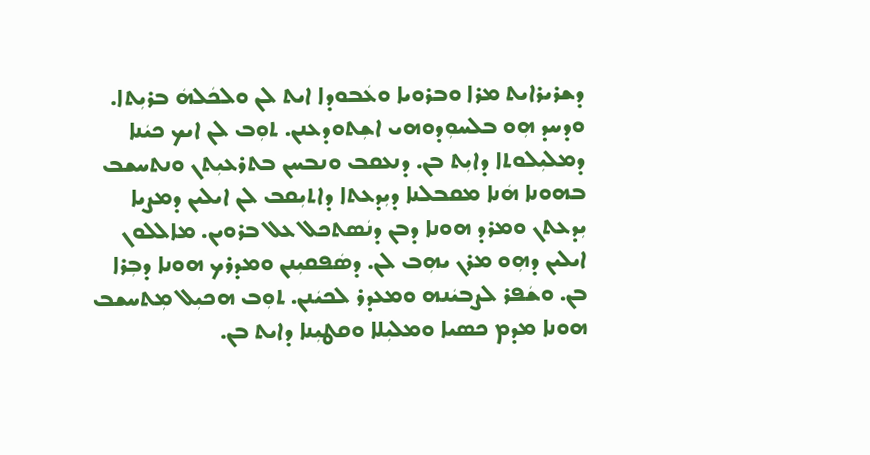ܕܫܪܝܪܐܝܬ ܡܪܐ ܘܒܪܘܝܐ ܘܥܿܒܘܕܐ ܐܝܬ ܠܢ ܘܠܟܿܠܗܿ ܒܪܝܼܬܐ. ܘܕܚܕ ܗܼܘ ܒܠܚܘܼܕܘܗܝ ܐܫܼܬܘܕܥܢܢ. ܬܘܼܒ ܠܢ ܐܝܟ ܟܝܿܢܐ ܕܡܠܝܼܠܘܬܐ ܕܐܝܼܬ ܒܢ. ܕܢܥܩܒ ܘܢܒܚܢ ܒܬܪܥܝܼܬܢ ܘܢܬܚܫܒ ܒܗܘܢܐ ܗܿܢܐ ܡܩܒܠܢܐ ܕܝܼܕܥܬܐ ܕܐܬܝܼܩܒ ܠܢ ܐܝܠܝܢ ܕܡܨܝܐ ܝܼܕܥܬܢ ܘܡܪܕ ܗܘܢܐ ܕܒܢ ܕܢܿܣܬܟܠ ܥܠ ܒܪܘܝܢ. ܡܐܠܠܘܢ ܐܝܠܝܢ ܕܗܼܘ ܡܪܢ ܝܗܼܒ ܠܢ. ܕܣܿܦܩܝܼܢܢ ܘܡܕܪܟ ܗܘܢܐ ܕܒܼܪܐ ܒܢ. ܘܫܿܦܪ ܠܨܒܝܿܢܗ ܘܡܥܕܪ ܠܟܝܿܢܢ. ܬܘܼܒ ܗܟܝܼܠ ܡܼܬܚܫܒ ܗܘܢܐ ܡܕܡ ܟܣܝܐ ܘܡܠܝܼܠܐ ܘܩܛܝܼܢܐ ܕܐܝܬ ܒܢ.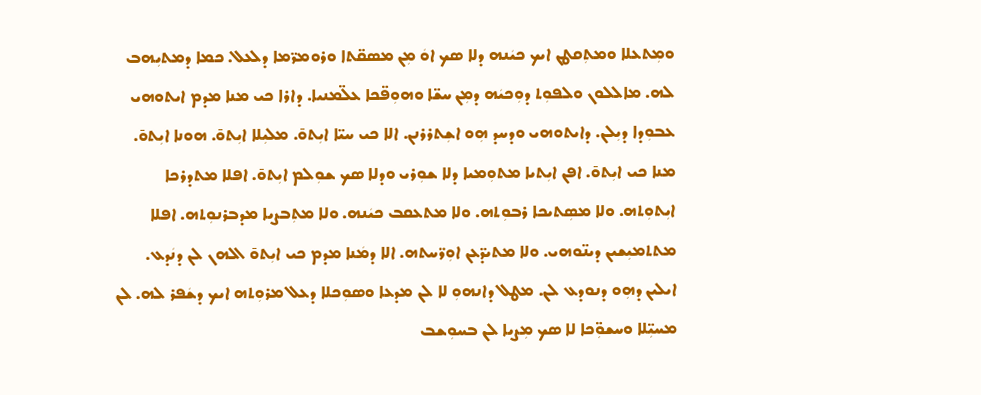ܘܡܼܬܥܠܐ ܘܡܬܼܩܛܢ ܐܝܟ ܟܝܿܢܗ ܕܠܐ ܣܟ ܐܘܿ ܡܼܢ ܡܣܩ̈ܬܐ ܘܪܘܡܪ̈ܡܐ ܕܠܥܠ. ܟܡܐ ܕܡܬܝܼܗܒ ܠܗ. ܡܐܠܠܘܢ ܘܠܦܘܼܬ ܕܘܼܟܝܿܗ ܕܡܼܢ ܚܫ̈ܐ ܘܗܘܼܦ̈ܟܐ ܥܠ̈ܡܢܝܐ. ܕܐܪܐ ܟܝ ܡܢܐ ܡܕܡ ܐܝܬܘܗܝ ܥܒܘܼܕܐ ܕܝܼܠܢ. ܕܐܝܬܘܗܝ ܘܕܚܕ ܗܼܘ ܐܫܼܬܪܪܢܢ. ܐܠܐ ܟܝ ܚܝ̈ܐ ܐܝܼܬܘ̄. ܡܠܝܼܠܐ ܐܝܼܬܘ̄. ܗܘܢܐ ܐܝܼܬܘ̄. ܡܢܐ ܟܝ ܐܝܼܬܘ̄. ܐܦܢ ܐܝܼܬܝܐ ܡܬܘܼܡܝܐ ܕܠܐ ܫܘܼܪܝ ܘܕܠܐ ܣܟ ܫܘܼܠܡ ܐܝܼܬܘ̄. ܐܦܠܐ ܡܬܕܪܟܐ ܐܝܼܬܘܼܬܗ. ܘܠܐ ܡܣܼܬܝܟܐ ܪܒܘܼܬܗ. ܘܠܐ ܡܬܥܩܒ ܟܝܿܢܗ. ܘܠܐ ܡܬܼܒܨܝܐ ܡܕܒܪܢܘܼܬܗ. ܐܦܠܐ ܡܬܬܡܝܼܫܝܢ ܕܝܢ̈ܘܗܝ. ܘܠܐ ܡܬܝܕ̈ܥܢ ܐܘܼܪ̈ܚܬܗ. ܐܠܐ ܕܡܿܢܐ ܡܕܡ ܟܝ ܐܝܼܬܘ̄ ܐܠܗܢ ܠܢ ܕܢܿܕܥ. ܐܝܠܝܢ ܕܗܼܘ ܕܢܘܕܥ ܠܢ. ܡܛܠ ܕܐܢܗܘܼ ܠܐ ܠܢ ܡܕܥܐ ܘܣܘܼܟܠܐ ܕܥܠ ܡܪܘܼܬܗ ܐܝܟ ܕܫܿܦܪ ܠܗ. ܠܢ ܡܚܝܼ̈ܠܐ ܘܚܫܘܼ̈ܟܐ ܠܐ ܣܟ ܡܼܨܝܐ ܠܢ ܒܚܘܼܫܒ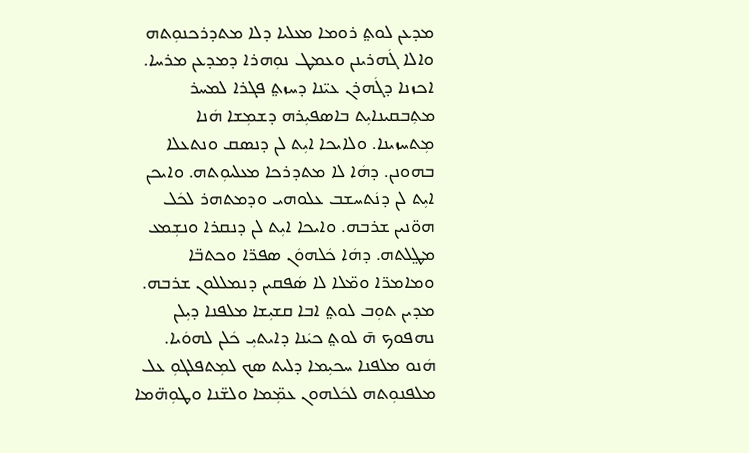ܡܕܥܢ ܠܘܬ݀ ܪܘܡܐ ܡܥܠܝܐ ܕܠܐ ܡܬܕܪܟܢܘܼܬܗ ܘܐܠܐ ܓܿܗܪܝܢܢ ܘܥܡܛ ܢܘܼܗܪܐ ܕܡܕܥܢ ܡܪܚܐ. ܐܟܙܢܐ ܕܓܿܗܪܢ ܥܝ̈ܢܐ ܕܚܙܬ݀ ܦܓܪܐ ܠܡܚܪ ܡܬܼܒܩܝܢܐܝܼܬ ܒܐܣܦܝܼܪܗ ܕܫܡܼܫܐ ܗܿܢܐ ܡܼܬܚܙܝܢܐ. ܘܠܐܝܟܐ ܐܝܼܬ ܠܢ ܕܢܣܩ ܘܢܬܥܠܐ ܒܗܘܢܢ. ܕܗܿܐ ܠܐ ܡܬܕܪܟܐ ܡܥܠܝܘܼܬܗ. ܘܐܝܟܢ ܐܝܼܬ ܠܢ ܕܢܿܬܚܫܒ ܥܠܘܗܝ ܘܕܡܬܗܪ ܠܟܿܠ ܗܘ̈ܢܝܢ ܫܪܒܗ. ܘܐܝܟܐ ܐܝܼܬ ܠܢ ܕܢܩܪܐ ܘܢܫܼܡܥ ܡܛ݀ܠܬܗ. ܕܗܿܐ ܟܿܠܗܘܿܢ ܣܦܪ̈ܐ ܘܟܬܒ̈ܐ ܘܡܐܡܪ̈ܐ ܘܡ̈ܠܐ ܠܐ ܣܿܦܩܝܢ ܕܢܡܠܠܘܢ ܫܪܒܗ. ܡܕܝܢ ܬܘܼܒ ܠܘܬ݀ ܐܒܐ ܩܫܝܼܫܐ ܡܠܦܢܐ ܕܝܼܠܢ ܢܗܦܘܟ ܗ̄ ܠܘܬ݀ ܟܝܿܢܐ ܕܐܝܬܝܼ ܟܿܠܢ ܠܗܘܿܝܐ. ܗܿܢܘ ܡܠܦܢܐ ܚܟܝܼܡܐ ܕܠܝܬ ܣܟ ܠܡܼܬܦܠܓܘܼ ܥܠ ܡܠܦܢܘܼܬܗ ܠܟܿܠܗܘܢ ܥܡܼ̈ܡܐ ܘܠܫ̈ܢܐ ܘܛܘܼܗ̈ܡܐ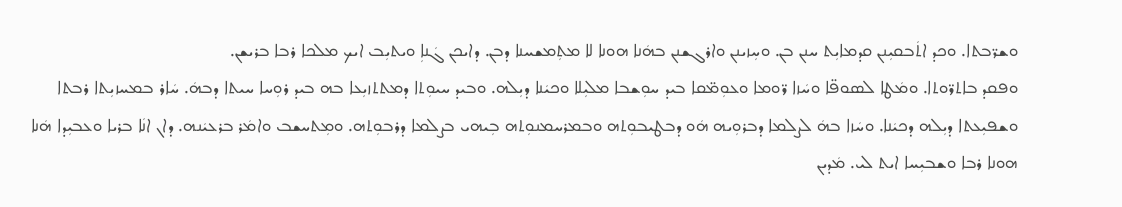ܘܫܪ̈ܒܬܐ. ܘܟܕ ܐܬܿܒܩܝܼܢܢ ܩܕܡܐܝܼܬ ܚܢܢ ܒܢ. ܘܚܼܙܝܢܢ ܘܐܪܓܫܢܢ ܒܗܿܢܐ ܗܘܢܐ ܠܐ ܡܬܼܡܫܚܢܐ ܕܒܢ. ܕܐܝܟܢ ܓܿܢܐܼ ܘܝܬܝܼܒ ܐܝܟ ܡܠܟܐ ܪܒܐ ܒܪܝܫܢ.
ܘܦܩܕ ܒܐܬܪ̈ܘܬܐ. ܘܡܿܛܐ ܠܣܘܦ̈ܐ ܘܚܿܙܐ ܪ̈ܘܡܐ ܘܥܘܼܡ̈ܩܐ ܒܝܕ ܚܘܼܫܒܐ ܡܠܝܼܠܐ ܘܟܝܿܢܐ ܕܝܼܠܗ. ܘܒܝܕ ܚܝܘܼܬܐ ܕܡܬܬܙܝܼܥܐ ܒܗ ܒܝܕ ܪܘܼܚܐ ܚܝܬܐ ܕܒܗܿ. ܚܿܐܪ ܒܡܚܙܝܼܬܐ ܪܒܬܐ ܘܫܦܝܼܥܬܐ ܕܝܼܠܗ ܕܟܝܿܢܐ. ܘܚܿܙܐ ܒܗܿ ܠܨܠܡܐ ܕܒܪܘܼܝܗ ܗܿܘ ܕܒܛܝܒܘܼܬܗ ܘܒܡܪܚܡܢܘܼܬܗ ܒܼܝܗܝ ܒܨܠܡܐ ܕܪܒܘܼܬܗ. ܘܡܼܬܚܫܒ ܘܐܡܿܪ ܒܪܥܝܿܢܗ. ܕܐܢ ܐܢܿܐ ܒܪܝܐ ܘܥܒܝܼܕܐ ܗܿܢܐ ܗܘܢܐ ܪܒܐ ܘܫܒܝܼܚܐ ܐܝܬ ܠܝ. ܡܿܕܝܢ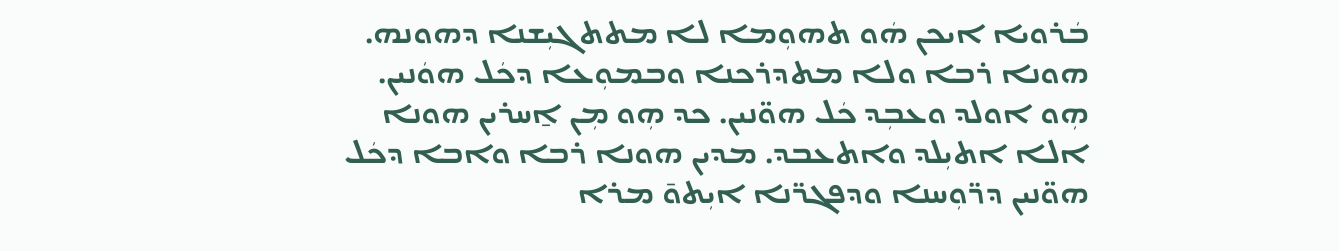ܒܿܪܘܝܐ ܐܝܟܢ ܗܿܘ ܬܗܘܼܡܐ ܠܐ ܡܬܬܓܝܼܫܢܐ ܕܗܘܢܗ. ܗܘܢܐ ܪܒܐ ܘܠܐ ܡܬܕܪܟܢܐ ܘܒܡܘܼܥܐ ܕܟܿܠ ܗܘܿܢܝܢ. ܗܼܘ ܐܘܠܕ ܘܥܒܼܕ ܟܿܠ ܗܘ̈ܢܝܢ. ܟܕ ܗܼܘ ܡܼܢ ܐ̱ܚܪܝܢ ܗܘܢܐ ܐܠܐ ܐܬܝܼܠܕ ܘܐܬܥܒܕ. ܡܕܝܢ ܗܘܢܐ ܪܒܐ ܘܐܒܐ ܕܟܿܠ ܗܘ̈ܢܝܢ ܕܪ̈ܘܼܚܢܐ ܘܕܦܓܪ̈ܢܐ ܐܝܼܬܘ̄ ܡܪܐ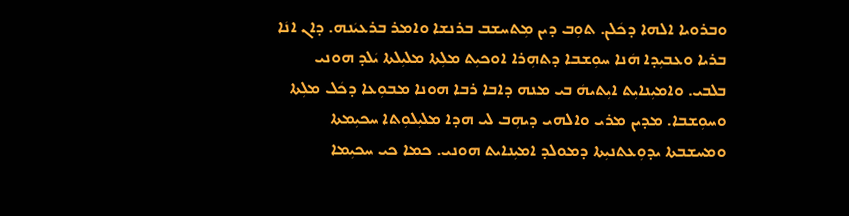ܘܒܪܘܝܐ ܐܠܗܐ ܕܟܿܠܢ. ܬܘܼܒ ܕܝܢ ܡܼܬܚܫܒ ܒܪܢܫܐ ܘܐܡܪ ܒܪܥܝܿܢܗ. ܕܐܢ ܐܢܿܐ ܒܪܝܐ ܘܥܒܝܼܕܐ ܗܿܢܐ ܚܘܼܫܒܐ ܕܬܗܼܪܐ ܐܘܟܝܼܬ ܡܠܼܬܐ ܡܠܝܼܠܬܐ ܝܿܠܕ ܗܘܢܝ ܒܠܒܝ. ܘܐܡܝܼܢܐܝܼܬ ܐܝܼܬܝܗܿ ܒܝ ܡܢܗ ܕܐܒܐ ܪܒܐ ܗܘܢܐ ܡܒܘܼܥܐ ܕܟܿܠ ܡܠܼܬܐ ܘܚܘܼܫܒܐ. ܡܕܝܢ ܡܪܝ ܘܐܠܗܝ ܕܝܗܼܒ ܠܝ ܗܕܐ ܡܠܝܼܠܘܼܬܐ ܚܟܝܼܡܬܐ ܘܡܚܫܒܬܐ ܝܕܘܼܥܬܢܝܼܬܐ ܕܡܘܠܕ ܐܡܝܼܢܐܝܬ ܗܘܢܝ. ܟܡܐ ܟܝ ܚܟܝܼܡܐ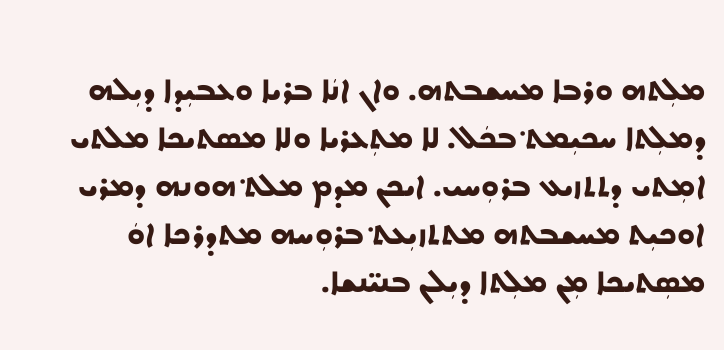ܡܠܼܬܗ ܘܪܒܐ ܡܚܫܒܬܗ. ܘܐܢ ܐܢܿܐ ܒܪܝܐ ܘܥܒܝܼܕܐ ܕܝܼܠܗ ܕܡܠܼܬܐ ܚܟܝܼܡܬ݀ ܒܟܿܠ. ܠܐ ܡܬܼܥܪܝܐ ܘܠܐ ܡܣܬܝܟܐ ܡܠܬܝ ܐܡܼܬܝ ܕܬܬܙܝܥ ܒܪܘܼܚܝ. ܐܝܟܢ ܡܕܡ ܡܠܬ݀ ܗܘܢܗ ܕܡܪܝ ܐܘܟܝܼܬ ܡܚܫܒܬܗ ܡܬܬܙܝܼܥܬ݀ ܒܪܘܼܚܗ ܡܬܕܪܟܐ ܐܘܿ ܡܣܼܬܝܟܐ ܡܼܢ ܡܠܼܬܐ ܕܝܼܠܢ ܒܢܝ̈ܢܫܐ.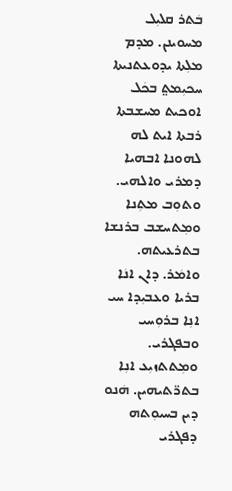ܒܿܬܪ ܩܠܝܼܠ ܡܚܘܝܢܢ. ܡܕܡ ܡܠܼܬܐ ܝܕܘܥܬܢܝܬܐ ܚܟܝܼܡܬ݀ ܒܟܿܠ ܐܘܟܝܬ ܡܚܫܒܬܐ ܪܒܬܐ ܐܝܬ ܠܗ ܠܗܘܢܐ ܐܒܗܝܐ ܕܡܪܝ ܘܐܠܗܝ. ܘܬܘܼܒ ܡܬܼܢܐ ܘܡܼܬܚܫܒ ܒܪܢܫܐ ܒܬܪܥܝܬܗ. ܘܐܡܿܪ. ܕܐܢ ܐܢܿܐ ܒܪܝܐ ܘܥܒܝܼܕܐ ܚܝ ܐܢܼܐ ܒܪܘܼܚܝ ܘܒܦܓܪܝ. ܘܡܼܬܬܙܝܼܥ ܐܢܼܐ ܒܬܪ̈ܬܝܗܝܢ. ܗܿܢܘ ܕܝܢ ܒܚܝܘܼܬܗ ܕܦܓܪܝ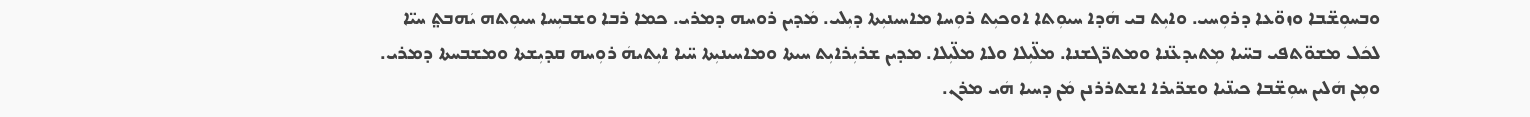ܘܒܚܘܼܫ̈ܒܐ ܘܙܘ̈ܥܐ ܕܪܘܼܚܝ. ܘܐܝܼܬ ܒܝ ܗܿܕܐ ܚܝܘܼܬܐ ܐܘܟܝܼܬ ܪܘܼܚܐ ܡܐܚܝܢܝܼܬܐ ܕܝܼܠܝ. ܡܿܕܝܢ ܪܘܚܗ ܕܡܪܝ. ܟܡܐ ܪܒܐ ܘܫܒܝܼܚܐ ܚܝܘܼܬܗ ܝܿܗܒܬ݀ ܚܝ̈ܐ ܠܟܿܠ ܡܫܘ̈ܬܦܝ ܒܚ̈ܝܐ ܡܼܬܝܕܥ̈ܢܐ ܘܡܬܪ̈ܓܫܢܐ. ܡܠ̈ܝܼܠܐ ܘܠܐ ܡܠ̈ܝܼܠܐ. ܡܕܝܢ ܫܪܝܼܪܐܝܼܬ ܚܝܬܐ ܘܡܐܚܝܢܝܼܬܐ ܚ̈ܝܐ ܐܝܼܬܝܗܿ ܪܘܼܚܗ ܩܕܝܼܫܬܐ ܘܡܫܒܚܬܐ ܕܡܪܝ. ܘܡܼܢ ܗܿܠܝܢ ܚܘܼܫ̈ܒܐ ܟܝܢ̈ܝܐ ܘܫܪ̈ܝܪܐ ܐܫܬܪܪܢܢ ܡܿܢ ܕܚܝܐ ܗܿܝ ܡܪܢ.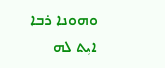ܘܗܘܢܐ ܪܒܐ ܐܝܼܬ ܠܗ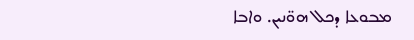ܡܒܘܥܐ ܕܟܠ ܗܘ̈ܢܝܢ. ܘܐܒܐ